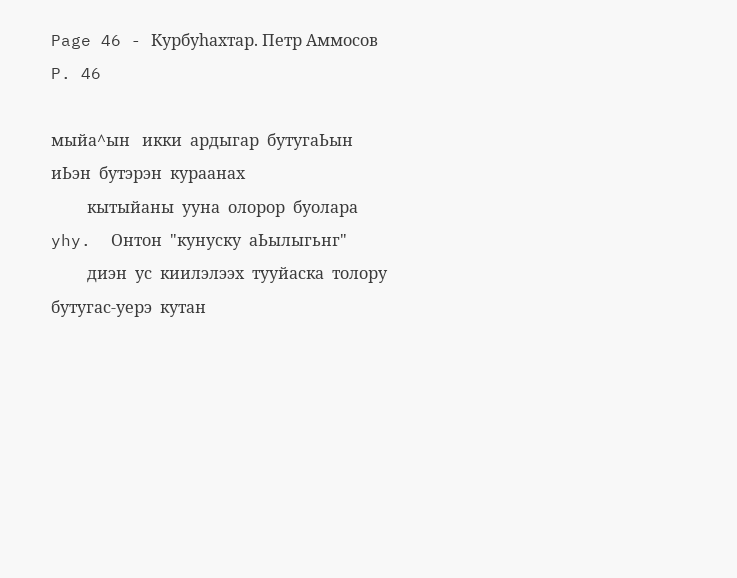Page 46 - Курбуһахтар. Петр Аммосов
P. 46

мыйа^ын   икки  ардыгар  бутугаЬын  иЬэн  бутэрэн  кураанах
         кытыйаны  ууна  олорор  буолара  yhy.  Онтон  "кунуску  аЬылыгьнг"
         диэн  ус  киилэлээх  тууйаска  толору  бутугас-уерэ  кутан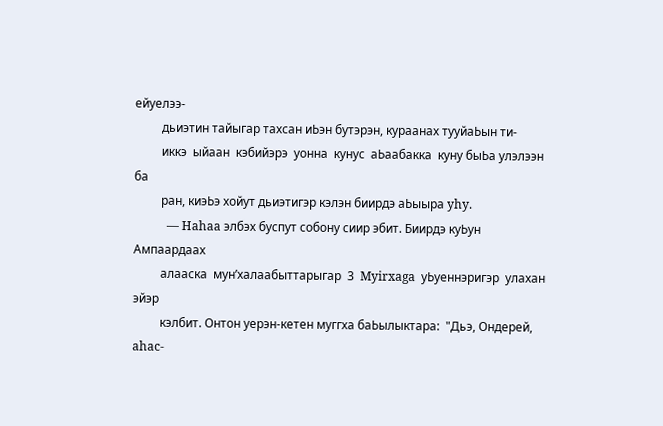ейуелээ-
         дьиэтин тайыгар тахсан иЬэн бутэрэн, кураанах тууйаЬын ти-
         иккэ  ыйаан  кэбийэрэ  уонна  кунус  аЬаабакка  куну быЬа улэлээн  ба
         ран, киэЬэ хойут дьиэтигэр кэлэн биирдэ аЬыыра yhy.
           — Hahaa элбэх буспут собону сиир эбит. Биирдэ куЬун Ампаардаах
         алааска  мун’халаабыттарыгар  3  Myirxaga  уЬуеннэригэр  улахан  эйэр
         кэлбит. Онтон уерэн-кетен муггха баЬылыктара:  "Дьэ, Ондерей, ahac-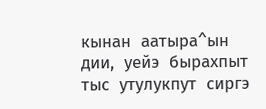кынан  аатыра^ын  дии,  уейэ  бырахпыт  тыс  утулукпут  сиргэ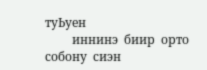туЬуен
         иннинэ  биир  орто  собону  сиэн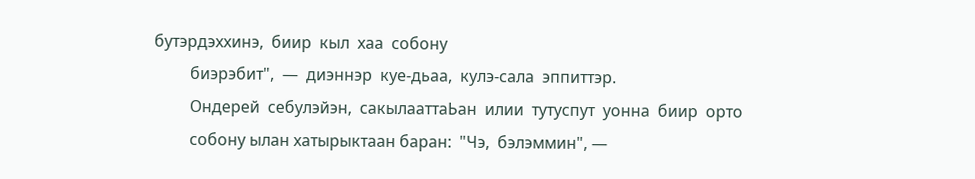бутэрдэххинэ,  биир  кыл  хаа  собону
         биэрэбит",  —  диэннэр  куе-дьаа,  кулэ-сала  эппиттэр.
         Ондерей  себулэйэн,  сакылааттаЬан  илии  тутуспут  уонна  биир  орто
         собону ылан хатырыктаан баран:  "Чэ,  бэлэммин", —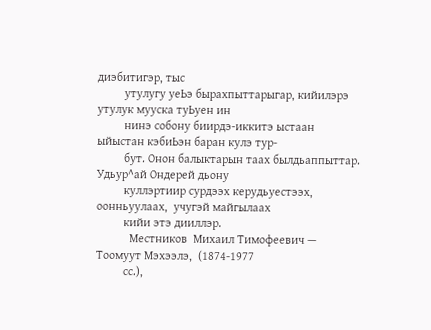диэбитигэр, тыс
         утулугу уеЬэ бырахпыттарыгар, кийилэрэ утулук мууска туЬуен ин
         нинэ собону биирдэ-иккитэ ыстаан ыйыстан кэбиЬэн баран кулэ тур-
         бут. Онон балыктарын таах былдьаппыттар. Удьур^ай Ондерей дьону
         куллэртиир сурдээх керудьуестээх,  оонньуулаах,  учугэй майгылаах
         кийи этэ дииллэр.
           Местников  Михаил Тимофеевич — Тоомуут Мэхээлэ,  (1874-1977
         сс.),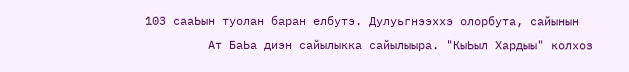103 сааЬын туолан баран елбутэ. Дулуьгнээххэ олорбута, сайынын
         Ат БаЬа диэн сайылыкка сайылыыра. "КыЬыл Хардыы" колхоз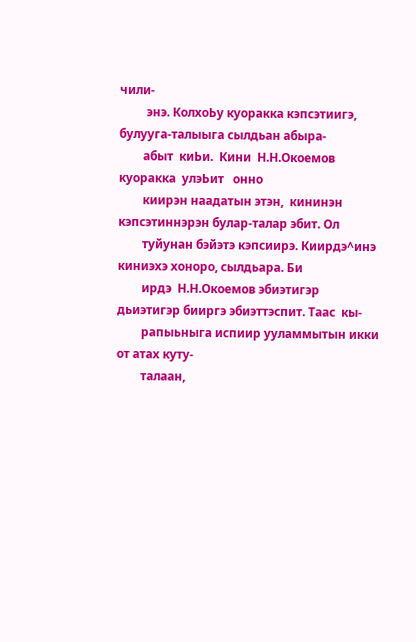чили-
         энэ. КолхоЬу куоракка кэпсэтиигэ, булууга-талыыга сылдьан абыра-
        абыт  киЬи.  Кини  Н.Н.Окоемов  куоракка  улэЬит   онно
        киирэн наадатын этэн,  кининэн кэпсэтиннэрэн булар-талар эбит. Ол
        туйунан бэйэтэ кэпсиирэ. Киирдэ^инэ киниэхэ хоноро, сылдьара. Би
        ирдэ  Н.Н.Окоемов эбиэтигэр дьиэтигэр бииргэ эбиэттэспит. Таас  кы-
        рапыьныга испиир ууламмытын икки от атах куту-
        талаан,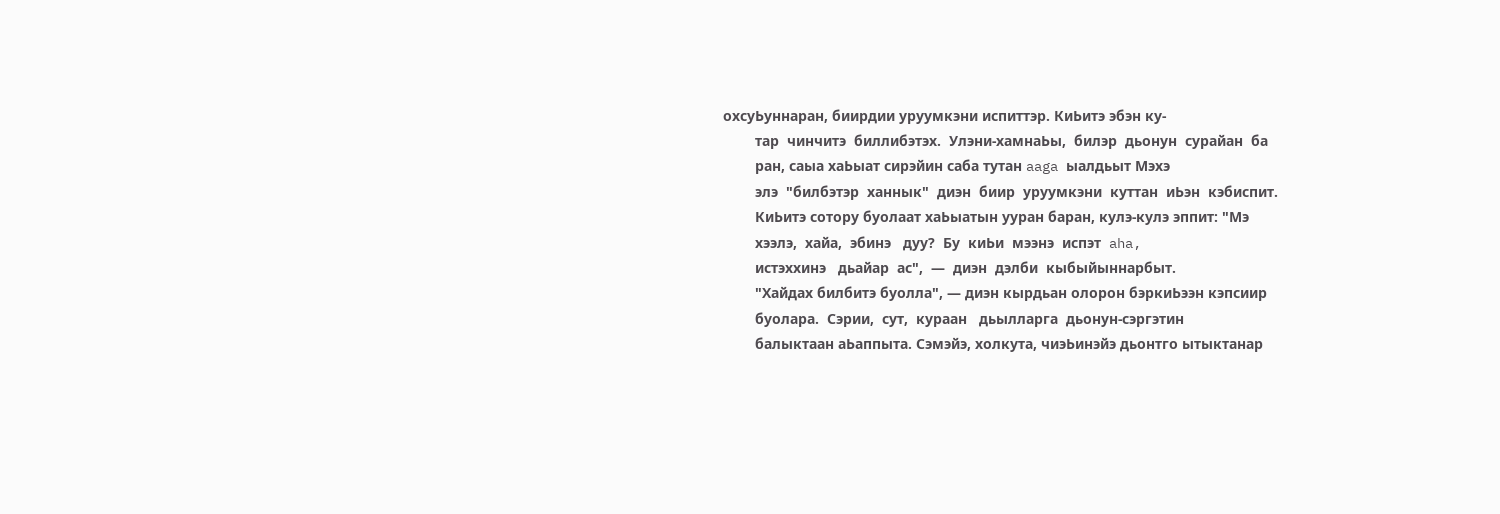охсуЬуннаран, биирдии уруумкэни испиттэр. КиЬитэ эбэн ку-
        тар  чинчитэ  биллибэтэх.  Улэни-хамнаЬы,  билэр  дьонун  сурайан  ба
        ран, саыа хаЬыат сирэйин саба тутан aaga ыалдьыт Мэхэ
        элэ  "билбэтэр  ханнык"  диэн  биир  уруумкэни  куттан  иЬэн  кэбиспит.
        КиЬитэ сотору буолаат хаЬыатын ууран баран, кулэ-кулэ эппит: "Мэ
        хээлэ,  хайа,  эбинэ   дуу?  Бу  киЬи  мээнэ  испэт  aha,
        истэххинэ   дьайар  ас",  —  диэн  дэлби  кыбыйыннарбыт.
        "Хайдах билбитэ буолла", — диэн кырдьан олорон бэркиЬээн кэпсиир
        буолара.  Сэрии,  сут,  кураан   дьылларга  дьонун-сэргэтин
        балыктаан аЬаппыта. Сэмэйэ, холкута, чиэЬинэйэ дьонтго ытыктанар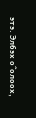этэ. Элбэх о^олоох,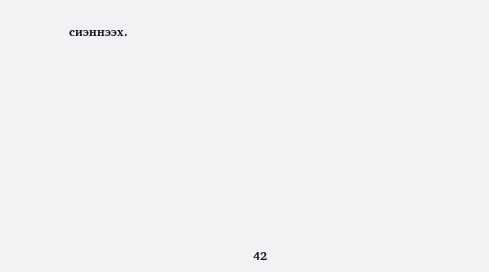сиэннээх.
















                                              42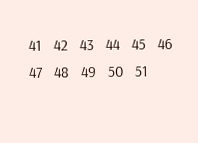41   42   43   44   45   46   47   48   49   50   51